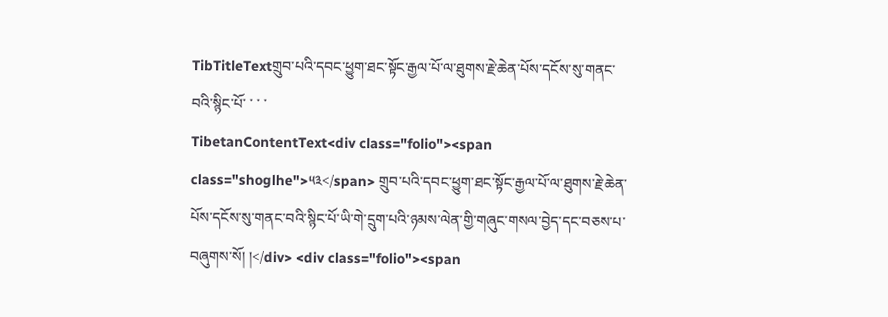TibTitleTextགྲུབ་པའི་དབང་ཕྱུག་ཐང་སྟོང་རྒྱལ་པོ་ལ་ཐུགས་རྗེ་ཆེན་པོས་དངོས་སུ་གནང་བའི་སྙིང་པོ་ ་ ་ ་
TibetanContentText<div class="folio"><span class="shoglhe">༥༣</span> གྲུབ་པའི་དབང་ཕྱུག་ཐང་སྟོང་རྒྱལ་པོ་ལ་ཐུགས་རྗེ་ཆེན་པོས་དངོས་སུ་གནང་བའི་སྙིང་པོ་ཡི་གེ་དྲུག་པའི་ཉམས་ལེན་གྱི་གཞུང་གསལ་བྱེད་དང་བཅས་པ་བཞུགས་སོ། །</div> <div class="folio"><span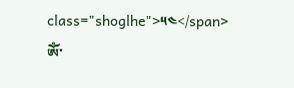class="shoglhe">༥༤</span> ༀ་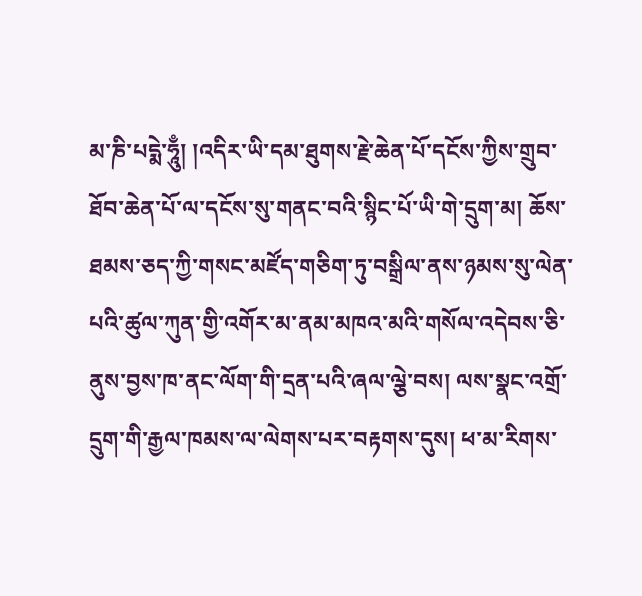མ་ཎི་པདྨེ་ཧཱུྃ། །འདིར་ཡི་དམ་ཐུགས་རྗེ་ཆེན་པོ་དངོས་ཀྱིས་གྲུབ་ཐོབ་ཆེན་པོ་ལ་དངོས་སུ་གནང་བའི་སྙིང་པོ་ཡི་གེ་དྲུག་མ། ཆོས་ཐམས་ཅད་ཀྱི་གསང་མཛོད་གཅིག་ཏུ་བསྒྲིལ་ནས་ཉམས་སུ་ལེན་པའི་ཚུལ་ཀུན་གྱི་འགོར་མ་ནམ་མཁའ་མའི་གསོལ་འདེབས་ཅི་ནུས་བྱས་ཁ་ནང་ལོག་གི་དྲན་པའི་ཞལ་ལྕེ་བས། ལས་སྣང་འགྲོ་དྲུག་གི་རྒྱལ་ཁམས་ལ་ལེགས་པར་བརྟགས་དུས། ཕ་མ་རིགས་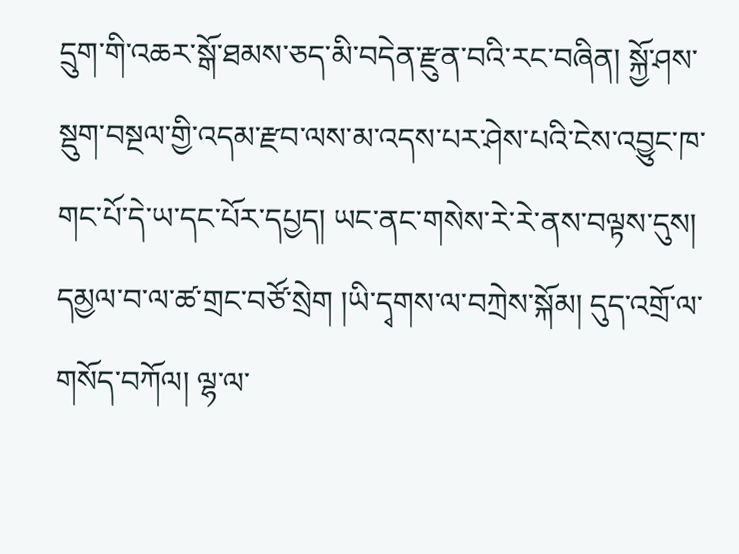དྲུག་གི་འཆར་སྒོ་ཐམས་ཅད་མི་བདེན་རྫུན་བའི་རང་བཞིན། སྐྱོ་ཤས་སྡུག་བསྔལ་གྱི་འདམ་རྫབ་ལས་མ་འདས་པར་ཤེས་པའི་ངེས་འབྱུང་ཁ་གང་པོ་དེ་ཡ་དང་པོར་དཔྱད། ཡང་ནང་གསེས་རེ་རེ་ནས་བལྟས་དུས། དམྱལ་བ་ལ་ཚ་གྲང་བཙོ་སྲེག །ཡི་དྭགས་ལ་བཀྲེས་སྐོམ། དུད་འགྲོ་ལ་གསོད་བཀོལ། ལྷ་ལ་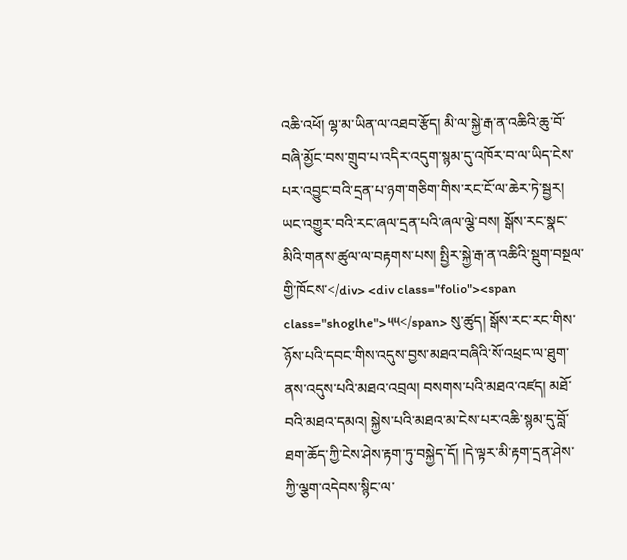འཆི་འཕོ། ལྷ་མ་ཡིན་ལ་འཐབ་རྩོད། མི་ལ་སྐྱེ་རྒ་ན་འཆིའི་ཆུ་བོ་བཞི་མྱོང་བས་གྲུབ་པ་འདིར་འདུག་སྙམ་དུ་འཁོར་བ་ལ་ཡིད་ངེས་པར་འབྱུང་བའི་དྲན་པ་ཉག་གཅིག་གིས་རང་ངོ་ལ་ཆེར་ཏེ་སྦྱར། ཡང་འགྱུར་བའི་རང་ཞལ་དྲན་པའི་ཞལ་ལྕེ་བས། སྒོས་རང་སྣང་མིའི་གནས་ཚུལ་ལ་བརྟགས་པས། སྤྱིར་སྐྱེ་རྒ་ན་འཆིའི་སྡུག་བསྔལ་གྱི་ཁོངས་</div> <div class="folio"><span class="shoglhe">༥༥</span> སུ་ཚུད། སྒོས་རང་རང་གིས་ཉོས་པའི་དབང་གིས་འདུས་བྱས་མཐའ་བཞིའི་སོ་འཕྲང་ལ་ཐུག་ནས་འདུས་པའི་མཐའ་འབྲལ། བསགས་པའི་མཐའ་འཛད། མཐོ་བའི་མཐའ་དམའ། སྐྱེས་པའི་མཐའ་མ་ངེས་པར་འཆི་སྙམ་དུ་བློ་ཐག་ཆོད་ཀྱི་ངེས་ཤེས་རྟག་ཏུ་བསྐྱེད་དོ། །དེ་ལྟར་མི་རྟག་དྲན་ཤེས་ཀྱི་ལྕག་འདེབས་སྙིང་ལ་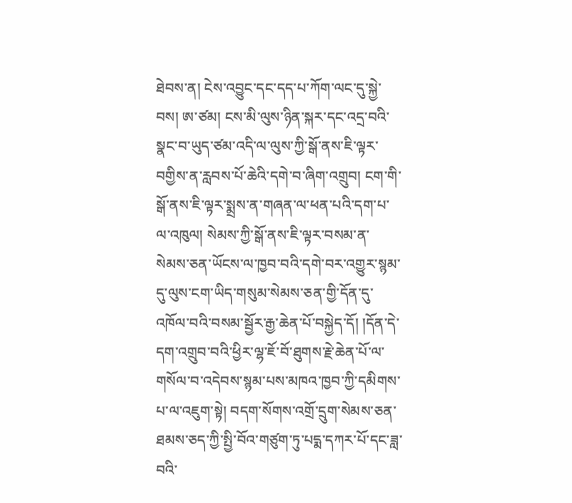ཐེབས་ན། ངེས་འབྱུང་དང་དད་པ་ཀོག་ལང་དུ་སྐྱེ་བས། ཨ་ཙམ། ངས་མི་ལུས་ཉིན་སྐར་དང་འདྲ་བའི་སྣང་བ་ཡུད་ཙམ་འདི་ལ་ལུས་ཀྱི་སྒོ་ནས་ཇི་ལྟར་བགྱིས་ན་རླབས་པོ་ཆེའི་དགེ་བ་ཞིག་འགྲུབ། ངག་གི་སྒོ་ནས་ཇི་ལྟར་སྨྲས་ན་གཞན་ལ་ཕན་པའི་དག་པ་ལ་འཁུལ། སེམས་ཀྱི་སྒོ་ནས་ཇི་ལྟར་བསམ་ན་སེམས་ཅན་ཡོངས་ལ་ཁྱབ་བའི་དགེ་བར་འགྱུར་སྙམ་དུ་ལུས་ངག་ཡིད་གསུམ་སེམས་ཅན་གྱི་དོན་དུ་འཁོལ་བའི་བསམ་སྦྱོར་རྒྱ་ཆེན་པོ་བསྐྱེད་དོ། །དོན་དེ་དག་འགྲུབ་བའི་ཕྱིར་ལྷ་ཇོ་བོ་ཐུགས་རྗེ་ཆེན་པོ་ལ་གསོལ་བ་འདེབས་སྙམ་པས་མཁའ་ཁྱབ་ཀྱི་དམིགས་པ་ལ་འཇུག་སྟེ། བདག་སོགས་འགྲོ་དྲུག་སེམས་ཅན་ཐམས་ཅད་ཀྱི་སྤྱི་བོའ་གཙུག་ཏུ་པདྨ་དཀར་པོ་དང་ཟླ་བའི་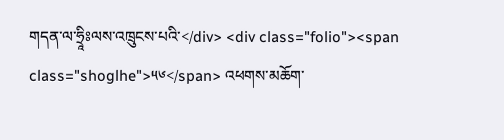གདན་ལ་ཧྲཱིཿལས་འཁྲུངས་པའི་</div> <div class="folio"><span class="shoglhe">༥༦</span> འཕགས་མཆོག་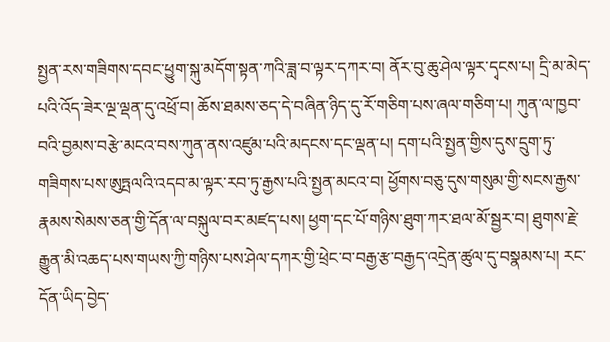སྤྱན་རས་གཟིགས་དབང་ཕྱུག་སྐུ་མདོག་སྟན་ཀའི་ཟླ་བ་ལྟར་དཀར་བ། ནོར་བུ་ཆུ་ཤེལ་ལྟར་དྭངས་པ། དྲི་མ་མེད་པའི་འོད་ཟེར་ལྔ་ལྡན་དུ་འཕྲོ་བ། ཆོས་ཐམས་ཅད་དེ་བཞིན་ཉིད་དུ་རོ་གཅིག་པས་ཞལ་གཅིག་པ། ཀུན་ལ་ཁྱབ་བའི་བྱམས་བརྩེ་མངའ་བས་ཀུན་ནས་འཛུམ་པའི་མདངས་དང་ལྡན་པ། དག་པའི་སྤྱན་གྱིས་དུས་དྲུག་ཏུ་གཟིགས་པས་ཨུཏྤལའི་འདབ་མ་ལྟར་རབ་ཏུ་རྒྱས་པའི་སྤྱན་མངའ་བ། ཕྱོགས་བཅུ་དུས་གསུམ་གྱི་སངས་རྒྱས་རྣམས་སེམས་ཅན་གྱི་དོན་ལ་བསྐུལ་བར་མཛད་པས། ཕྱག་དང་པོ་གཉིས་ཐུག་ཀར་ཐལ་མོ་སྦྱར་བ། ཐུགས་རྗེ་རྒྱུན་མི་འཆད་པས་གཡས་ཀྱི་གཉིས་པས་ཤེལ་དཀར་གྱི་ཕྲེང་བ་བརྒྱ་རྩ་བརྒྱད་འདྲེན་ཚུལ་དུ་བསྣམས་པ། རང་དོན་ཡིད་བྱེད་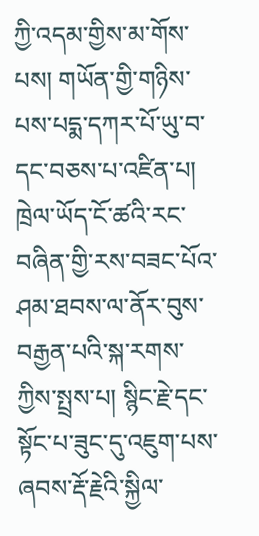ཀྱི་འདམ་གྱིས་མ་གོས་པས། གཡོན་གྱི་གཉིས་པས་པདྨ་དཀར་པོ་ཡུ་བ་དང་བཅས་པ་འཛིན་པ། ཁྲེལ་ཡོད་ངོ་ཚའི་རང་བཞིན་གྱི་རས་བཟང་པོའ་ཤམ་ཐབས་ལ་ནོར་བུས་བརྒྱན་པའི་སྐ་རགས་ཀྱིས་སྤྲས་པ། སྙིང་རྗེ་དང་སྟོང་པ་ཟུང་དུ་འཇུག་པས་ཞབས་རྡོ་རྗེའི་སྐྱིལ་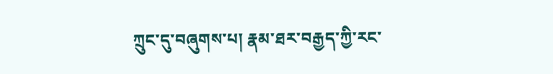ཀྲུང་དུ་བཞུགས་པ། རྣམ་ཐར་བརྒྱད་ཀྱི་རང་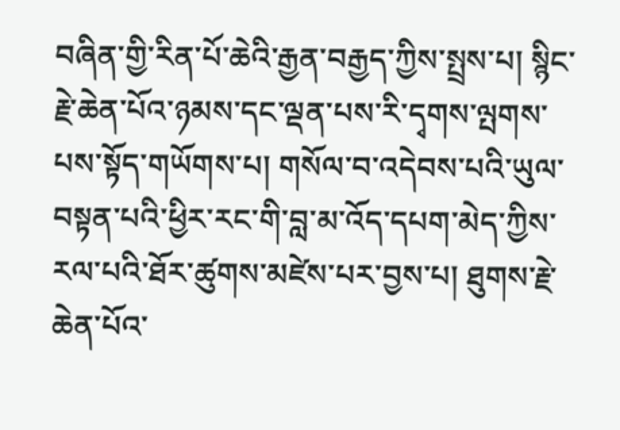བཞིན་གྱི་རིན་པོ་ཆེའི་རྒྱན་བརྒྱད་ཀྱིས་སྤྲས་པ། སྙིང་རྗེ་ཆེན་པོའ་ཉམས་དང་ལྡན་པས་རི་དྭགས་ལྤགས་པས་སྟོད་གཡོགས་པ། གསོལ་བ་འདེབས་པའི་ཡུལ་བསྟན་པའི་ཕྱིར་རང་གི་བླ་མ་འོད་དཔག་མེད་ཀྱིས་རལ་པའི་ཐོར་ཚུགས་མཛེས་པར་བྱས་པ། ཐུགས་རྗེ་ཆེན་པོའ་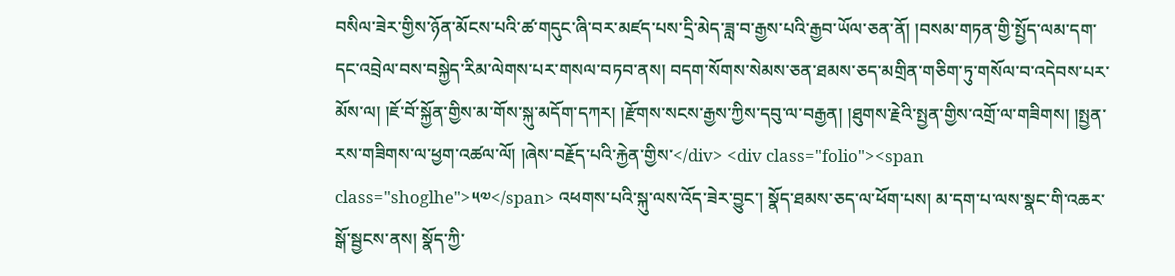བསིལ་ཟེར་གྱིས་ཉོན་མོངས་པའི་ཚ་གདུང་ཞི་བར་མཛད་པས་དྲི་མེད་ཟླ་བ་རྒྱས་པའི་རྒྱབ་ཡོལ་ཅན་ནོ། །བསམ་གཏན་གྱི་སྤྱོད་ལམ་དག་དང་འབྲེལ་བས་བསྐྱེད་རིམ་ལེགས་པར་གསལ་བཏབ་ནས། བདག་སོགས་སེམས་ཅན་ཐམས་ཅད་མགྲིན་གཅིག་ཏུ་གསོལ་བ་འདེབས་པར་མོས་ལ། །ཇོ་བོ་སྐྱོན་གྱིས་མ་གོས་སྐུ་མདོག་དཀར། །རྫོགས་སངས་རྒྱས་ཀྱིས་དབུ་ལ་བརྒྱན། །ཐུགས་རྗེའི་སྤྱན་གྱིས་འགྲོ་ལ་གཟིགས། །སྤྱན་རས་གཟིགས་ལ་ཕྱག་འཚལ་ལོ། །ཞེས་བརྗོད་པའི་རྐྱེན་གྱིས་</div> <div class="folio"><span class="shoglhe">༥༧</span> འཕགས་པའི་སྐུ་ལས་འོད་ཟེར་བྱུང་། སྣོད་ཐམས་ཅད་ལ་ཕོག་པས། མ་དག་པ་ལས་སྣང་གི་འཆར་སྒོ་སྦྱངས་ནས། སྣོད་ཀྱི་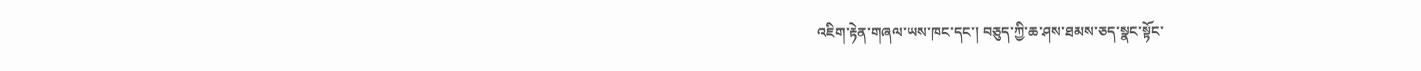འཇིག་རྟེན་གཞལ་ཡས་ཁང་དང་། བཅུད་ཀྱི་ཆ་ཤས་ཐམས་ཅད་སྣང་སྟོང་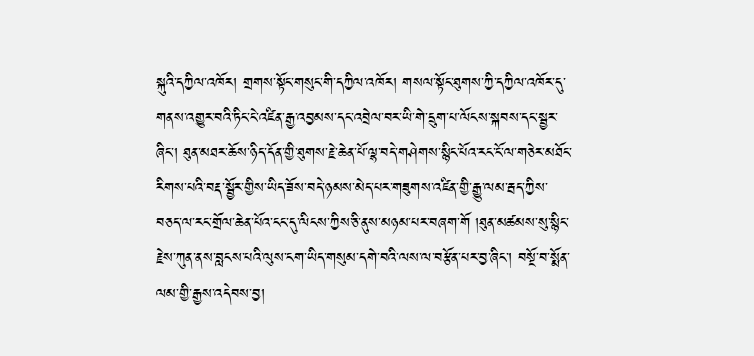སྐུའི་དཀྱིལ་འཁོར། གྲགས་སྟོང་གསུང་གི་དཀྱིལ་འཁོར། གསལ་སྟོང་ཐུགས་ཀྱི་དཀྱིལ་འཁོར་དུ་གནས་འགྱུར་བའི་ཏིང་ངེ་འཛིན་རྒྱ་འབྱམས་དང་འབྲེལ་བར་ཡི་གེ་དྲུག་པ་ལོངས་སྐབས་དང་སྦྱར་ཞིང་། ཐུན་མཐར་ཆོས་ཉིད་དོན་གྱི་ཐུགས་རྗེ་ཆེན་པོ་ལྷ་བདེ་གཤེགས་སྙིང་པོའ་རང་ངོ་ལ་གཅེར་མཐོང་རིགས་པའི་བརྡ་སྦྱོར་གྱིས་ཡིད་ཟོས་བདེ་ཉམས་མེད་པར་གཟུགས་འཛིན་གྱི་རྒྱུ་ལམ་རྦད་ཀྱིས་བཅད་ལ་རང་གྲོལ་ཆེན་པོའ་ངང་དུ་ལིངས་ཀྱིས་ཅི་ནུས་མཉམ་པར་བཞག་གོ །ཐུན་མཚམས་སུ་སྙིང་རྗེས་ཀུན་ནས་བླངས་པའི་ལུས་ངག་ཡིད་གསུམ་དགེ་བའི་ལས་ལ་བརྩོན་པར་བྱ་ཞིང་། བསྔོ་བ་སྨོན་ལམ་གྱི་རྒྱས་འདེབས་བྱ།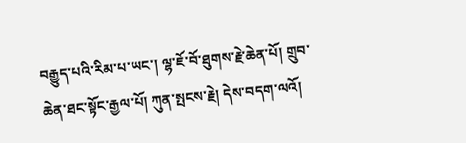བརྒྱུད་པའི་རིམ་པ་ཡང་། ལྷ་ཇོ་བོ་ཐུགས་རྗེ་ཆེན་པོ། གྲུབ་ཆེན་ཐང་སྟོང་རྒྱལ་པོ། ཀུན་སྤངས་རྗེ། དེས་བདག་ལའོ།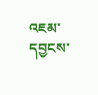འཇམ་དབྱངས་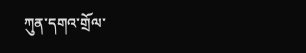ཀུན་དགའ་གྲོལ་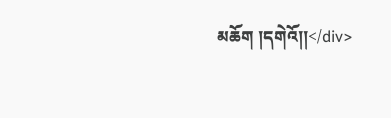མཆོག །དགེའོ།།</div>